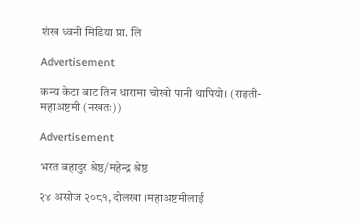शंख ध्वनी मिडिया प्रा. लि

Advertisement

कन्य केटा बाट तिन धारामा चोखो पानी थापियो। (राइती-महाअष्टमी (नखतः))

Advertisement

भरत बहादुर श्रेष्ठ/महेन्द्र श्रेष्ठ

२४ असोज २०८१, दोलखा ।महाअष्टमीलाई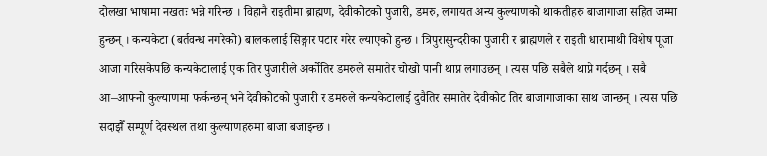दोलखा भाषामा नखतः भन्ने गरिन्छ । विहानै राइतीमा ब्राह्मण, देवीकोटको पुजारी, डमरु, लगायत अन्य कुल्याणको थाकतीहरु बाजागाजा सहित जम्मा हुन्छन् । कन्यकेटा (बर्तवन्ध नगरेको) बालकलाई सिङ्गार पटार गरेर ल्याएको हुन्छ । त्रिपुरासुन्दरीका पुजारी र ब्राह्मणले र राइती धारामाथी विशेष पूजा आजा गरिसकेपछि कन्यकेटालाई एक तिर पुजारीले अर्कोतिर डमरुले समातेर चोखो पानी थाप्न लगाउछन् । त्यस पछि सबैले थाप्ने गर्दछन् । सबै आ–आफ्नो कुल्याणमा फर्कन्छन् भने देवीकोटको पुजारी र डमरुले कन्यकेटालाई दुवैतिर समातेर देवीकोट तिर बाजागाजाका साथ जान्छन् । त्यस पछि सदाझैँ सम्पूर्ण देवस्थल तथा कुल्याणहरुमा बाजा बजाइन्छ ।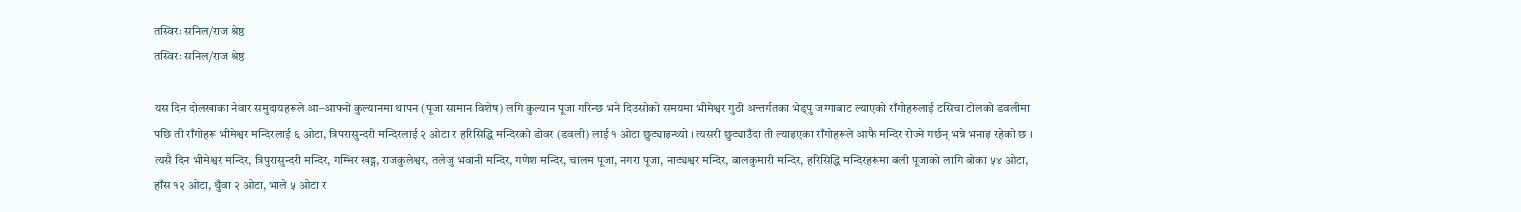तस्विरः सनिल/राज श्रेष्ठ
तस्विरः सनिल/राज श्रेष्ठ

यस दिन दोलखाका नेवार समुदायहरूले आ–आफ्नो कुल्यानमा थापन (पूजा सामान विशेष) लगि कुल्यान पूजा गरिन्छ भने दिउसोको समयमा भीमेश्वर गुठी अन्तर्गतका भेड्पु जग्गाबाट ल्याएको राँगोहरुलाई टसिचा टोलको डवलीमा पछि ती राँगोहरू भीमेश्वर मन्दिरलाई ६ ओटा, त्रिपरासुन्दरी मन्दिरलाई २ ओटा र हरिसिद्धि मन्दिरको डोवर (डवली) लाई १ ओटा छुट्याइन्थ्यो । त्यसरी छुट्याउँदा ती ल्याइएका राँगोहरूले आफै मन्दिर रोज्ने गर्छन् भन्ने भनाइ रहेको छ । त्यसै दिन भीमेश्वर मन्दिर, त्रिपुरासुन्दरी मन्दिर, गम्भिर खड्ग, राजकुलेश्वर, तलेजु भवानी मन्दिर, गणेश मन्दिर, चालम पूजा, नगरा पूजा, नाट्यश्वर मन्दिर, बालकुमारी मन्दिर, हरिसिद्धि मन्दिरहरूमा बली पूजाको लागि बोका ५४ ओटा, हाँस १२ ओटा, थुँवा २ ओटा, भाले ५ ओटा र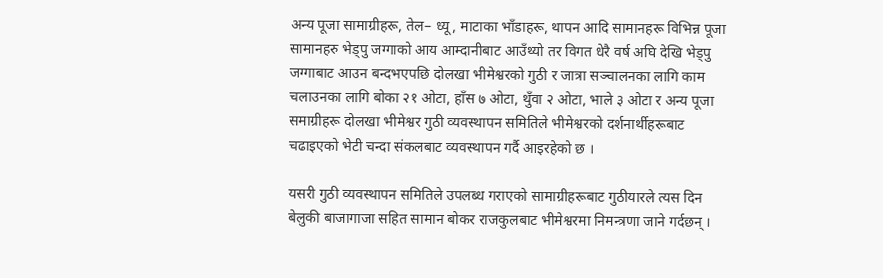अन्य पूजा सामाग्रीहरू, तेल– ध्यू, माटाका भाँडाहरू, थापन आदि सामानहरू विभिन्न पूजा सामानहरु भेड्पु जग्गाको आय आम्दानीबाट आउँथ्यो तर विगत धेरै वर्ष अघि देखि भेड्पु जग्गाबाट आउन बन्दभएपछि दोलखा भीमेश्वरको गुठी र जात्रा सञ्चालनका लागि काम चलाउनका लागि बोका २१ ओटा, हाँस ७ ओटा, थुँवा २ ओटा, भाले ३ ओटा र अन्य पूजा समाग्रीहरू दोलखा भीमेश्वर गुठी व्यवस्थापन समितिले भीमेश्वरको दर्शनार्थीहरूबाट चढाइएको भेटी चन्दा संकलबाट व्यवस्थापन गर्दै आइरहेको छ ।

यसरी गुठी व्यवस्थापन समितिले उपलब्ध गराएको सामाग्रीहरूबाट गुठीयारले त्यस दिन बेलुकी बाजागाजा सहित सामान बोकर राजकुलबाट भीमेश्वरमा निमन्त्रणा जाने गर्दछन् ।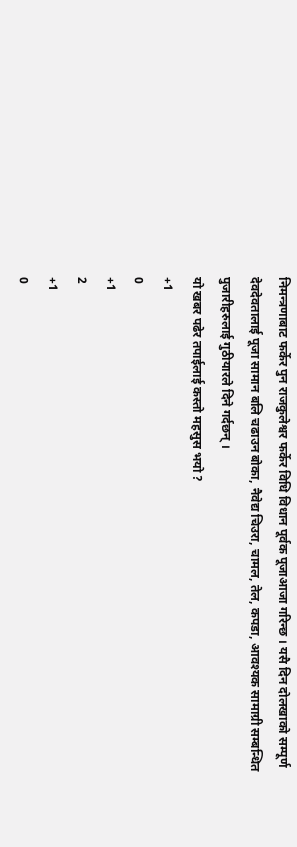निमन्त्रणाबाट फर्केर पुन राजकुलेश्वर फर्केर विधि विधान पूर्वक पूजाआजा गरिन्छ । यसै दिन दोलखाको सम्पूर्ण देवदेवतालाई पूजा सामान बलि चढाउन बोका, नैवेद्य चिउरा, चामल, तेल, कपडा, आवश्यक सामाग्री सम्बन्धित पुजारीहरुलाई गुठीयारले दिने गर्दछन् ।
यो खबर पढेर तपाईलाई कस्तो महसुस भयो ?
+1
0
+1
2
+1
0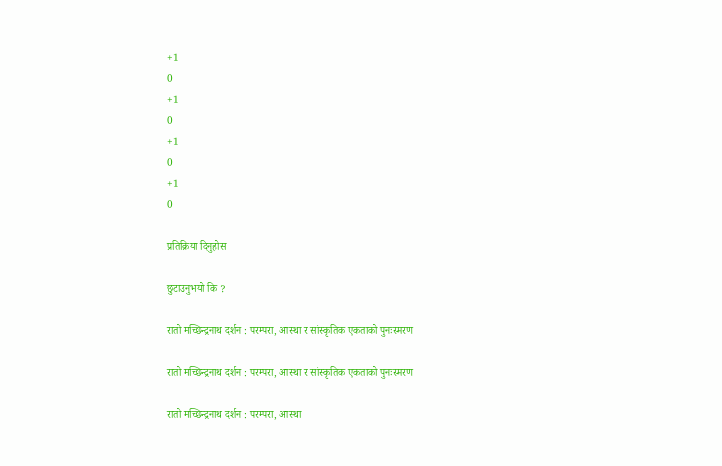+1
0
+1
0
+1
0
+1
0

प्रतिक्रिया दिनुहोस

छुटाउनुभयो कि ?

रातो मच्छिन्द्रनाथ दर्शन : परम्परा, आस्था र सांस्कृतिक एकताको पुनःस्मरण

रातो मच्छिन्द्रनाथ दर्शन : परम्परा, आस्था र सांस्कृतिक एकताको पुनःस्मरण

रातो मच्छिन्द्रनाथ दर्शन : परम्परा, आस्था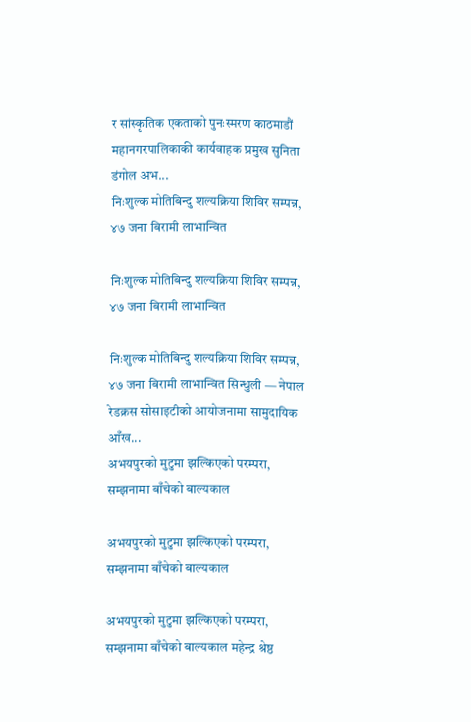र सांस्कृतिक एकताको पुनःस्मरण काठमाडौं महानगरपालिकाकी कार्यवाहक प्रमुख सुनिता डंगोल अभ...
निःशुल्क मोतिबिन्दु शल्यक्रिया शिविर सम्पन्न, ४७ जना बिरामी लाभान्वित

निःशुल्क मोतिबिन्दु शल्यक्रिया शिविर सम्पन्न, ४७ जना बिरामी लाभान्वित

निःशुल्क मोतिबिन्दु शल्यक्रिया शिविर सम्पन्न, ४७ जना बिरामी लाभान्वित सिन्धुली — नेपाल रेडक्रस सोसाइटीको आयोजनामा सामुदायिक आँख...
अभयपुरको मुटुमा झल्किएको परम्परा, सम्झनामा बाँचेको बाल्यकाल

अभयपुरको मुटुमा झल्किएको परम्परा, सम्झनामा बाँचेको बाल्यकाल

अभयपुरको मुटुमा झल्किएको परम्परा, सम्झनामा बाँचेको बाल्यकाल महेन्द्र श्रेष्ठ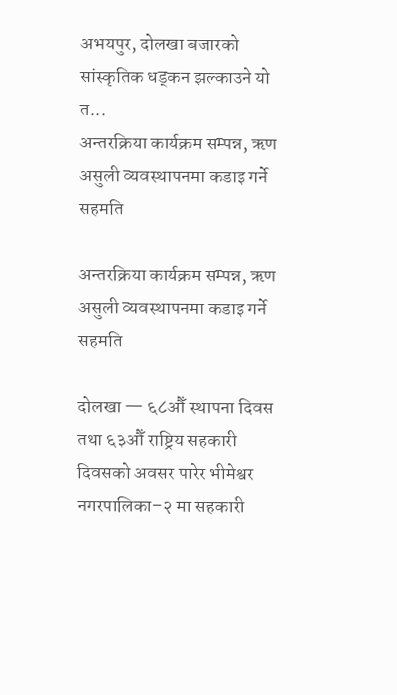अभयपुर, दोलखा बजारको सांस्कृतिक धड्कन झल्काउने यो त...
अन्तरक्रिया कार्यक्रम सम्पन्न, ऋण असुली व्यवस्थापनमा कडाइ गर्ने सहमति

अन्तरक्रिया कार्यक्रम सम्पन्न, ऋण असुली व्यवस्थापनमा कडाइ गर्ने सहमति

दोलखा — ६८औँ स्थापना दिवस तथा ६३औँ राष्ट्रिय सहकारी दिवसको अवसर पारेर भीमेश्वर नगरपालिका–२ मा सहकारी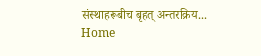संस्थाहरूबीच बृहत् अन्तरक्रिय...
Home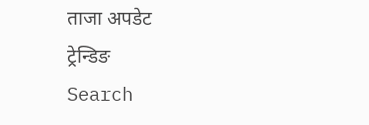ताजा अपडेट
ट्रेन्डिङ
Search